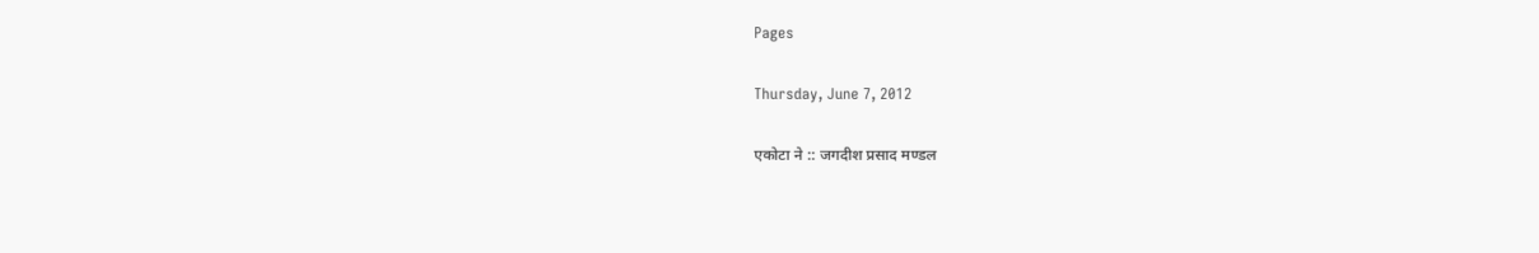Pages

Thursday, June 7, 2012

एकोटा ने :: जगदीश प्रसाद मण्‍डल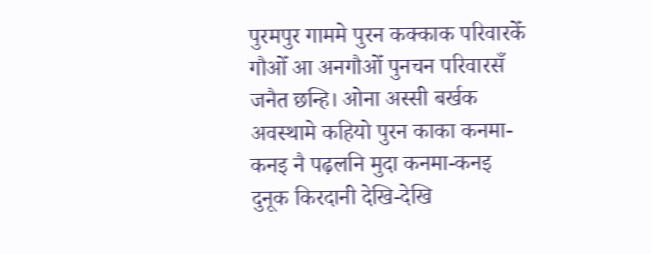पुरमपुर गाममे पुरन कक्काक परि‍वारकेँ गौओँ आ अनगौओँ पुनचन परि‍वारसँ जनैत छन्‍हि‍। ओना अस्‍सी बर्खक अवस्‍थामे कहि‍यो पुरन काका कनमा-कनइ नै पढ़लनि‍ मुदा कनमा-कनइ दुनूक कि‍रदानी देखि‍-देखि‍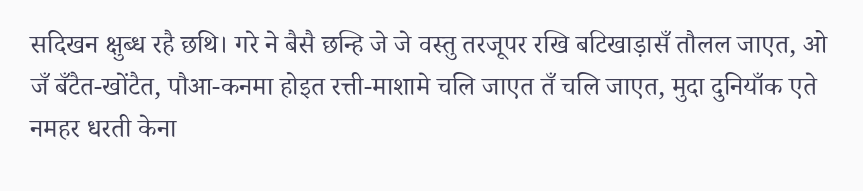सदि‍खन क्षुब्‍ध रहै छथि‍। गरे ने बैसै छन्‍हि‍ जे जे वस्‍तु तरजूपर रखि‍ बटि‍खाड़ासँ तौलल जाएत, ओ जँ बँटैत-खोंटैत, पौआ-कनमा होइत रत्ती-माशामे चलि‍ जाएत तँ चलि‍ जाएत, मुदा दुनि‍याँक एते नमहर धरती केना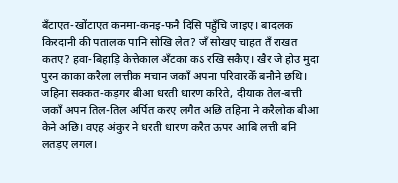बँटाएत-खोंटाएत कनमा-कनइ-फनै दि‍सि‍ पहुँचि‍ जाइए। बादलक कि‍रदानी की‍ पतालक पानि‍ सोखि‍ लेत? जँ सोखए चाहत तँ राखत कतए? हवा-बि‍हाड़ि‍ केत्तेकाल अँटका कऽ रखि‍ सकैए। खैर जे होउ मुदा पुरन काका करैला लत्तीक मचान जकाँ अपना परि‍वारकेँ बनौने छथि‍। जहि‍ना सक्कत-कड़गर बीआ धरती धारण करि‍ते, दीयाक तेल-बत्ती जकाँ अपन ति‍ल-ति‍ल अर्पित करए लगैत अछि‍ तहि‍ना ने करैलोक बीआ केने अछि‍। वएह अंकुर ने धरती धारण करैत ऊपर आबि‍ लत्ती बनि‍ लतड़ए लगल।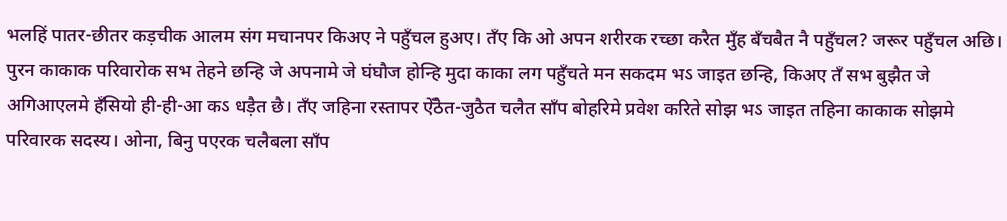भलहिं पातर-छीतर कड़चीक आलम संग मचानपर कि‍अए ने पहुँचल हुअए। तँए कि‍ ओ अपन शरीरक रच्‍छा करैत मुँह बँचबैत नै पहुँचल? जरूर पहुँचल अछि‍।
पुरन काकाक परि‍वारोक सभ तेहने छन्‍हि‍ जे अपनामे जे घंघौज होन्‍हि‍ मुदा काका लग पहुँचते मन सकदम भऽ जाइत छन्‍हि‍, कि‍अए तँ सभ बुझैत जे अगि‍आएलमे हँसि‍यो ही-ही-आ कऽ धड़ैत छै। तँए जहि‍ना रस्‍तापर ऐँठैत-जुठैत चलैत साँप बोहरि‍मे प्रवेश करि‍ते सोझ भऽ जाइत तहि‍ना काकाक सोझमे परि‍वारक सदस्‍य। ओना, बि‍नु पएरक चलैबला साँप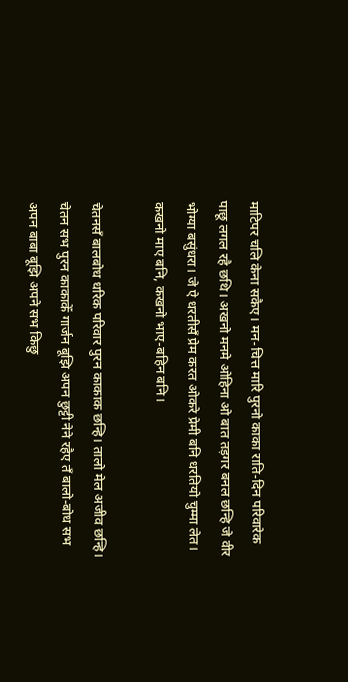माटि‍पर चलि‍ केना सकैए। मन-चि‍त्त मारि‍ पुरनो काका राति‍-दि‍न परि‍वारेक पाछू लगल रहै छथि‍। अखनो मनमे ओहि‍ना ओ बात तड़गर बनल छन्‍हि‍ जे वीर भोग्‍या बसुंधरा। जे ऐ धरतीसँ प्रेम करत ओकरे प्रेमी बनि‍ धरति‍यो चुम्‍मा लेत। कखनो माए बनि‍, कखनो भाए-बहि‍न बनि‍।

चेतनसँ बालबोध धरि‍क परि‍वार पुरन काकाक छन्‍हि‍। तालो मेल अजीव छन्‍हि‍। चेतन सभ पुरन काकाकेँ गार्जन बूझि‍ अपन छुट्टी नेने रहैए तँ बालो-बोध सभ अपन बाबा बूझि‍ अपने सभ कि‍छु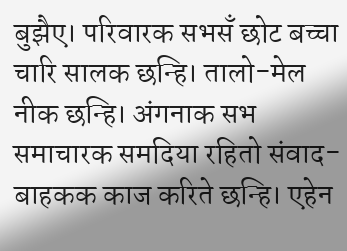बुझैए। परि‍वारक सभसँ छोट बच्‍चा चारि‍ सालक छन्‍हि‍। तालो-मेल नीक छन्‍हि‍। अंगनाक सभ समाचारक समदि‍या रहि‍तो संवाद-बाहकक काज करि‍ते छन्‍हि‍। एहेन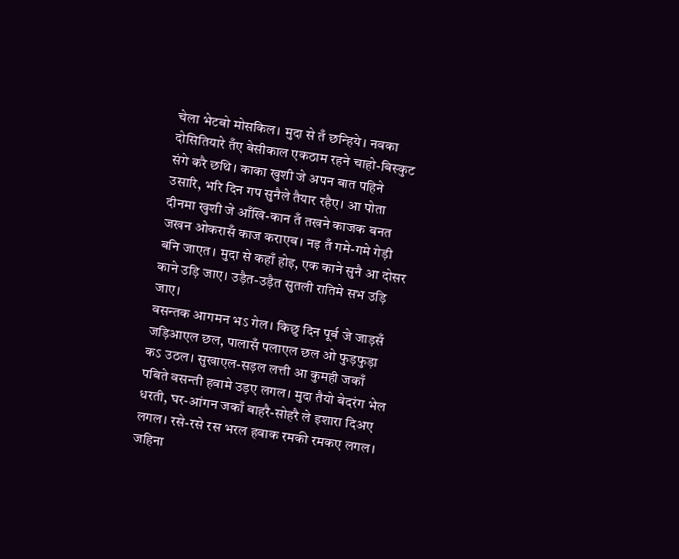चेला भेटबो मोसकि‍ल। मुदा से तँ छन्‍हि‍ये। नवका दोसि‍ति‍यारे तँए बेसीकाल एकठाम रहने चाहो-बि‍स्‍कुट संगे करै छथि‍। काका खुशी जे अपन बात पहि‍ने उसारि‍, भरि‍ दि‍न गप सुनैले तैयार रहैए। आ पोता दीनमा खुशी जे आँखि‍-कान तँ तखने काजक बनत जखन ओकरासँ काज कराएब। नइ तँ गमे-गमे गेड़ी बनि‍ जाएत। मुदा से कहाँ होइ, एक काने सुनै आ दोसर काने उड़ि‍ जाए। उड़ैत-उड़ैत सुतली राति‍मे सभ उड़ि‍ जाए।
वसन्‍तक आगमन भऽ गेल। कि‍छु दि‍न पूर्ब जे जाड़सँ जड़ि‍आएल छल, पालासँ पलाएल छल ओ फुड़फुड़ा कऽ उठल। सुखाएल-सड़ल लत्ती आ कुमही जकाँ पबि‍ते वसन्‍ती हवामे उड़ए लगल। मुदा तैयो बेदरंग भेल धरती, घर-आंगन जकाँ बाहरै-सोहरै ले इशारा दि‍अए लगल। रसे-रसे रस भरल हवाक रमकी रमकए लगल। जहि‍ना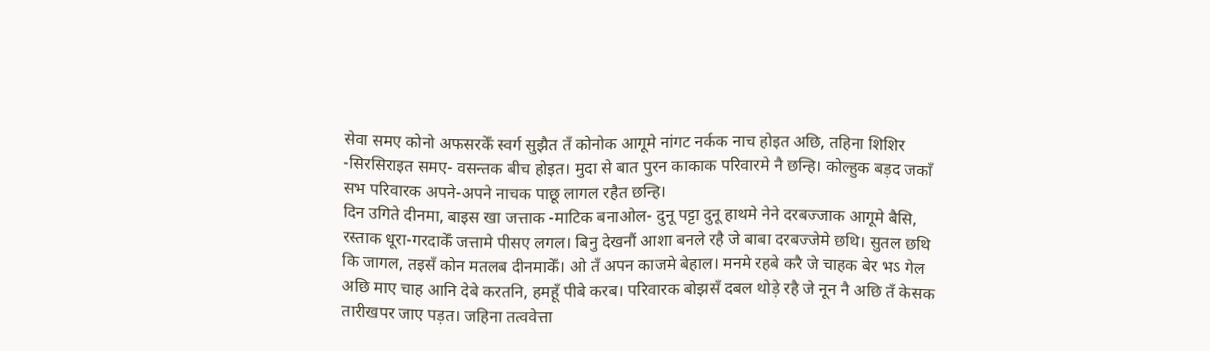सेवा समए कोनो अफसरकेँ स्‍वर्ग सुझैत तँ कोनोक आगूमे नांगट नर्कक नाच होइत अछि‍, तहि‍ना शि‍शि‍र -सि‍रसि‍राइत समए- वसन्‍तक बीच होइत। मुदा से बात पुरन काकाक परि‍वारमे नै छन्‍हि‍। कोल्हुक बड़द जकाँ सभ परि‍वारक अपने-अपने नाचक पाछू लागल रहैत छन्‍हि‍।
दि‍न उगि‍ते दीनमा, बाइस खा जत्ताक -माटि‍क बनाओल- दुनू पट्टा दुनू हाथमे नेने दरबज्‍जाक आगूमे बैसि‍, रस्‍ताक धूरा-गरदाकेँ जत्तामे पीसए लगल। बि‍नु देखनौं आशा बनले रहै जे बाबा दरबज्‍जेमे छथि‍। सुतल छथि‍ कि‍ जागल, तइसँ कोन मतलब दीनमाकेँ। ओ तँ अपन काजमे बेहाल। मनमे रहबे करै जे चाहक बेर भऽ गेल अछि‍ माए चाह आनि‍ देबे करतनि‍, हमहूँ पीबे करब। परि‍वारक बोझसँ दबल थोड़े रहै जे नून नै अछि‍ तँ केसक तारीखपर जाए पड़त। जहि‍ना तत्ववेत्ता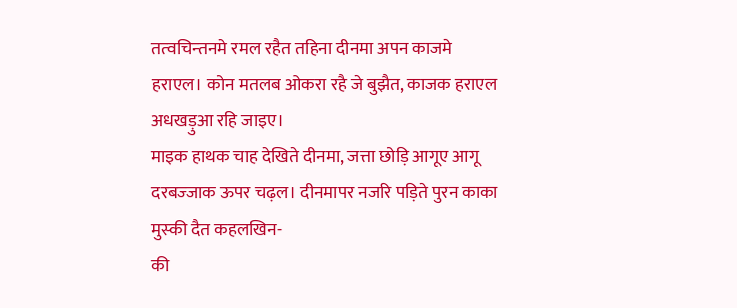तत्‍वचि‍न्‍तनमे रमल रहैत तहि‍ना दीनमा अपन काजमे हराएल। कोन मतलब ओकरा रहै जे बुझैत, काजक हराएल अधखड़ुआ रहि‍ जाइए।
माइक हाथक चाह देखि‍ते दीनमा, जत्ता छोड़ि‍ आगूए आगू दरबज्‍जाक ऊपर चढ़ल। दीनमापर नजरि‍ पड़ि‍ते पुरन काका मुस्‍की दैत कहलखि‍न-
की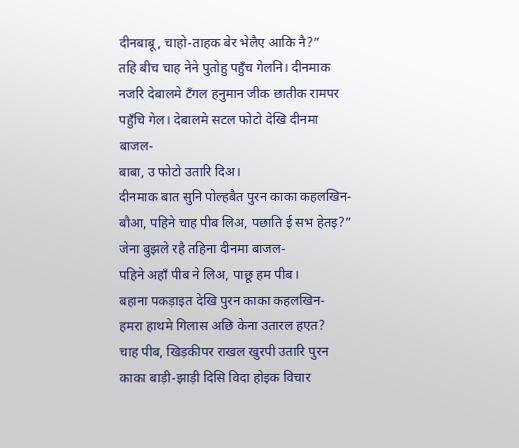दीनबाबू, चाहो-ताहक बेर भेलैए आकि‍ नै?”
तहि‍ बीच चाह नेने पुतोहु पहुँच गेलनि‍। दीनमाक नजरि‍ देबालमे टँगल हनुमान जीक छातीक रामपर पहुँचि‍ गेल। देबालमे सटल फोटो देखि‍ दीनमा बाजल-
बाबा, उ फोटो उतारि‍‍ दि‍अ।
दीनमाक बात सुनि‍ पोल्हबैत पुरन काका कहलखि‍न-
बौआ, पहि‍ने चाह पीब लि‍अ, पछाति‍ ई सभ हेतइ?”
जेना बुझले रहै तहि‍ना दीनमा बाजल-
पहि‍ने अहाँ पीब ने लि‍अ, पाछू हम‍ पीब।
बहाना पकड़ाइत देखि‍ पुरन काका कहलखि‍न-
हमरा हाथमे गि‍लास अछि केना उतारल हएत?
चाह पीब, खि‍ड़कीपर राखल खुरपी उतारि‍‍ पुरन काका बाड़ी-झाड़ी दि‍सि‍ वि‍दा होइक वि‍चार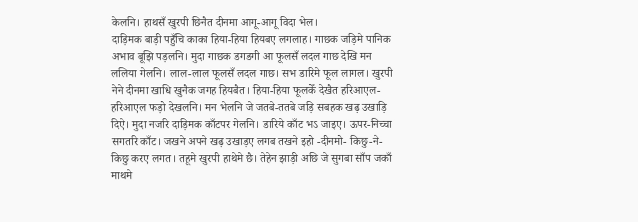केलनि‍। हाथसँ खुरपी छि‍नैत दीनमा आगू-आगू वि‍दा भेल।
दाड़ि‍मक बाड़ी पहुँचि‍ काका हि‍या-हि‍या हि‍यबए लगलाह। गाछक जड़ि‍मे पानि‍क अभाव बूझि‍ पड़लनि‍। मुदा गाछक डगडगी आ फूलसँ लदल गाछ देखि‍ मन ललि‍या गेलनि‍। लाल-लाल फूलसँ लदल गाछ। सभ डारि‍मे फूल लागल। खुरपी नेने दीनमा खाधि‍ खुनैक जगह हि‍यबैत। हि‍या-हि‍या फूलकेँ देखैत हरि‍आएल-हरि‍आएल फड़ो देखलनि‍। मन भेलनि‍ जे जतबे-ततबे जड़ि‍ सबहक खढ़ उखाड़ि‍ दिऐ। मुदा नजरि‍ दाड़ि‍मक काँटपर गेलनि‍। डारि‍ये काँट भऽ जाइए। ऊपर-नि‍च्‍चा सगतरि‍ काँट। जखने अपने खढ़ उखाड़ए लगब तखने इहो -दीनमो- कि‍छु-ने-कि‍छु करए लगत। तहूमे खुरपी हाथेमे छै। तेहेन झाड़ी अछि‍ जे सुगबा साँप जकाँ माथमे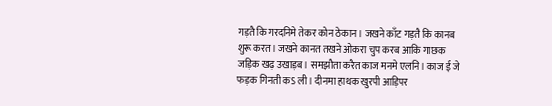गड़तै कि‍ गरदनि‍मे तेकर कोन ठेकान। जखने काँट गड़तै कि‍ कानब शुरू करत। जखने कानत तखने ओकरा चुप करब आकि‍ गाछक जड़ि‍क खढ़ उखाड़ब। समझौता करैत काज मनमे एलनि‍। काज ई जे फड़क गि‍नती कऽ ली। दीनमा हाथक खुरपी आड़ि‍पर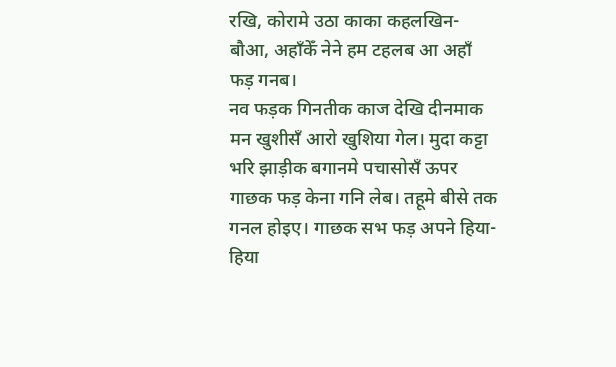रखि‍, कोरामे उठा काका कहलखि‍न-
बौआ, अहाँकेँ नेने हम टहलब आ अहाँ फड़ गनब।
नव फड़क गि‍नतीक काज देखि‍ दीनमाक मन खुशीसँ आरो खुशि‍या गेल। मुदा कट्टा भरि‍ झाड़ीक बगानमे पचासोसँ ऊपर गाछक फड़ केना गनि‍ लेब। तहूमे बीसे तक गनल होइए। गाछक सभ फड़ अपने हि‍या-हि‍या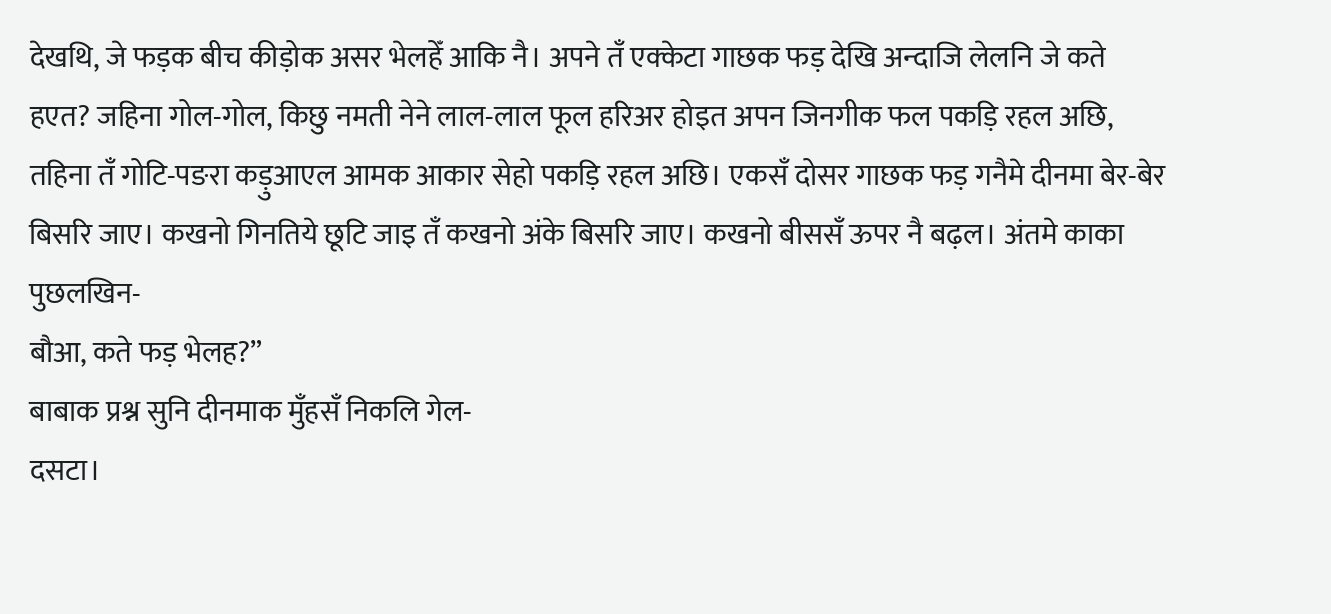देखथि‍, जे फड़क बीच कीड़ोक असर भेलहेँ आकि‍ नै। अपने तँ एक्केटा गाछक फड़ देखि‍ अन्‍दाजि‍ लेलनि‍ जे कते हएत? जहि‍ना गोल-गोल, कि‍छु नमती नेने लाल-लाल फूल हरि‍अर होइत अपन जि‍नगीक फल पकड़ि‍ रहल अछि‍, तहि‍ना तँ गोटि‍-पङरा कड़ुआएल आमक आकार सेहो पकड़ि‍ रहल अछि‍। एकसँ दोसर गाछक फड़ गनैमे दीनमा बेर-बेर बि‍सरि‍ जाए। कखनो गि‍नति‍ये छूटि‍ जाइ तँ कखनो अंके बि‍सरि‍ जाए। कखनो बीससँ ऊपर नै बढ़ल। अंतमे काका पुछलखि‍न-
बौआ, कते फड़ भेलह?”
बाबाक प्रश्न सुनि‍ दीनमाक मुँहसँ नि‍कलि‍ गेल-
दसटा।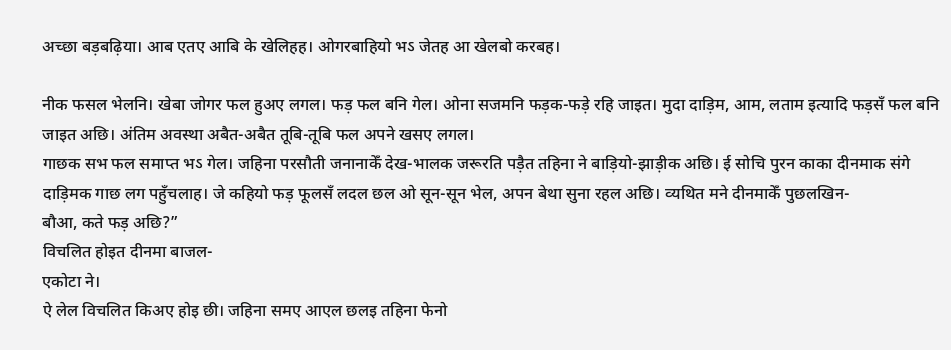अच्‍छा बड़बढ़ि‍या। आब एतए आबि‍ के खेलि‍हह। ओगरबाहि‍यो भऽ जेतह आ खेलबो करबह।

नीक फसल भेलनि‍। खेबा जोगर फल हुअए लगल। फड़ फल बनि‍ गेल। ओना सजमनि‍ फड़क-फड़े रहि‍ जाइत। मुदा दाड़ि‍म, आम, लताम इत्‍यादि‍ फड़सँ फल बनि‍ जाइत अछि‍। अंति‍म अवस्‍था अबैत-अबैत तूबि-तूबि‍ फल अपने खसए लगल।
गाछक सभ फल समाप्‍त भऽ गेल। जहि‍ना परसौती जनानाकेँ देख-भालक जरूरति‍ पड़ैत तहि‍ना ने बाड़ि‍यो-झाड़ीक अछि‍। ई सोचि‍ पुरन काका दीनमाक संगे दाड़ि‍मक गाछ लग पहुँचलाह। जे कहि‍यो फड़ फूलसँ लदल छल ओ सून-सून भेल, अपन बेथा सुना रहल अछि‍। व्‍यथि‍त मने दीनमाकेँ पुछलखि‍न-
बौआ, कते फड़ अछि?”
वि‍चलि‍त होइत दीनमा बाजल-
एकोटा ने।
ऐ लेल वि‍चलि‍त कि‍अए होइ छी। जहि‍ना समए आएल छलइ तहि‍ना फेनो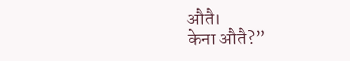औतै।
केना औतै?”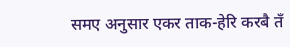समए अनुसार एकर ताक-हेरि‍ करबै तँ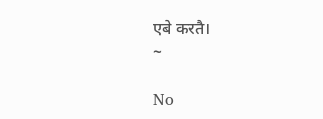एबे करतै।
~

No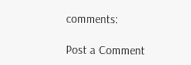comments:

Post a Comment